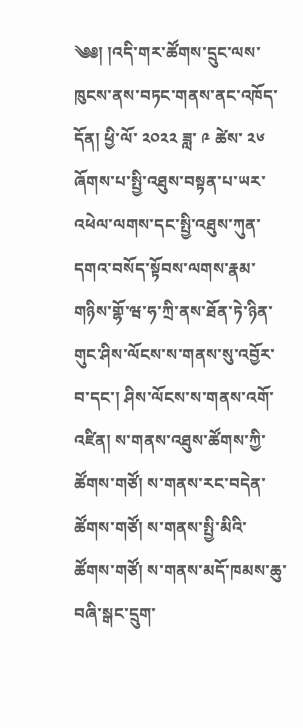༄༅། །འདི་གར་ཚོགས་དྲུང་ལས་ཁུངས་ནས་བཏང་གནས་ནང་འཁོད་དོན། ཕྱི་ལོ་ ༢༠༢༢ ཟླ་ ༩ ཚེས་ ༢༦ ཞོགས་པ་སྤྱི་འཐུས་བསྟན་པ་ཡར་འཕེལ་ལགས་དང་སྤྱི་འཐུས་ཀུན་དགའ་བསོད་སྟོབས་ལགས་རྣམ་གཉིས་གྷོ་ཝ་ཧ་ཀྲི་ནས་ཐོན་ཏེ་ཉིན་གུང་ཤིས་ལོངས་ས་གནས་སུ་འབྱོར་བ་དང་། ཤིས་ལོངས་ས་གནས་འགོ་འཛིན། ས་གནས་འཐུས་ཚོགས་ཀྱི་ཚོགས་གཙོ། ས་གནས་རང་བདེན་ཚོགས་གཙོ། ས་གནས་སྤྱི་མིའི་ཚོགས་གཙོ། ས་གནས་མདོ་ཁམས་ཆུ་བཞི་སྒང་དྲུག་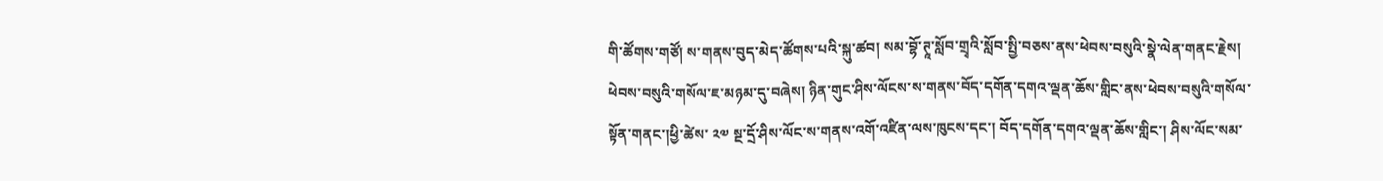གི་ཚོགས་གཙོ། ས་གནས་བུད་མེད་ཚོགས་པའི་སྐུ་ཚབ། སམ་བྷོ་ཊཱ་སློབ་གྲྭའི་སློབ་སྤྱི་བཅས་ནས་ཕེབས་བསུའི་སྣེ་ལེན་གནང་རྗེས། ཕེབས་བསུའི་གསོལ་ཇ་མཉམ་དུ་བཞེས། ཉིན་གུང་ཤིས་ལོངས་ས་གནས་བོད་དགོན་དགའ་ལྡན་ཆོས་གླིང་ནས་ཕེབས་བསུའི་གསོལ་སྟོན་གནང་།ཕྱི་ཚེས་ ༢༧ སྔ་དྲོ་ཤིས་ལོང་ས་གནས་འགོ་འཛིན་ལས་ཁུངས་དང་། བོད་དགོན་དགའ་ལྡན་ཆོས་གླིང་། ཤིས་ལོང་སམ་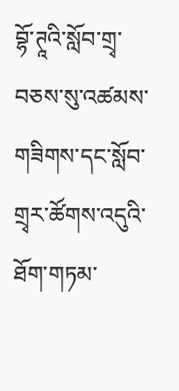བྷོ་ཊཱའི་སློབ་གྲྭ་བཅས་སུ་འཚམས་གཟིགས་དང་སློབ་གྲྭར་ཚོགས་འདུའི་ཐོག་གཏམ་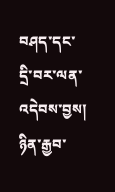བཤད་དང་དྲི་བར་ལན་འདེབས་བྱས། ཉིན་རྒྱབ་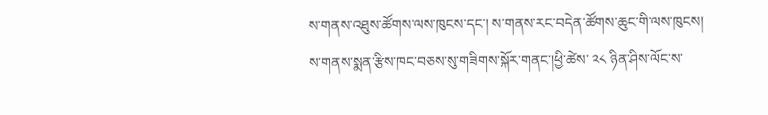ས་གནས་འཐུས་ཚོགས་ལས་ཁུངས་དང་། ས་གནས་རང་བདེན་ཚོགས་ཆུང་གི་ལས་ཁུངས། ས་གནས་སྨན་རྩིས་ཁང་བཅས་སུ་གཟིགས་སྐོར་གནང་།ཕྱི་ཚེས་ ༢༨ ཉིན་ཤིས་ལོང་ས་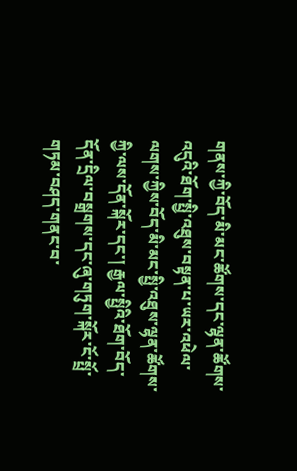གནས་ཀྱི་བོད་མི་མང་ཚོགས་དང་ལྷན་ཚོགས་འདུའི་ཐོག་སྤྱི་འཐུས་བསྟན་པ་ཡར་འཕེལ་ལགས་ཀྱིས་བོད་མི་མང་སྤྱི་འཐུས་ལྷན་ཚོགས་ཀྱི་ལས་དོན་སྐོར་དང་། རྒྱལ་སྤྱིའི་ཐོག་བོད་དོན་དྲིལ་བསྒྲགས་དང་ཞུ་གཏུག་སྐོར་ངོ་སྤྲོ་གཏམ་བཤད་གནང་བ་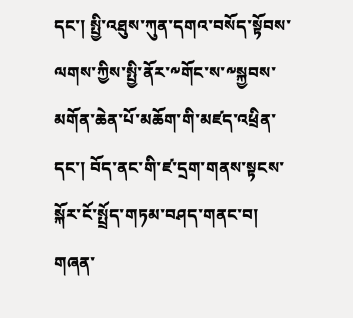དང་། སྤྱི་འཐུས་ཀུན་དགའ་བསོད་སྟོབས་ལགས་ཀྱིས་སྤྱི་ནོར་༸གོང་ས་༸སྐྱབས་མགོན་ཆེན་པོ་མཆོག་གི་མཛད་འཕྲིན་དང་། བོད་ནང་གི་ཛ་དྲག་གནས་སྟངས་སྐོར་ངོ་སྤྲོད་གཏམ་བཤད་གནང་བ། གཞན་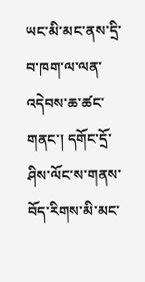ཡང་མི་མང་ནས་དྲི་བ་ཁག་ལ་ལན་འདེབས་ཆ་ཚང་གནང་། དགོང་དྲོ་ཤིས་ལོང་ས་གནས་བོད་རིགས་མི་མང་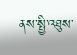ནས་སྤྱི་འཐུས་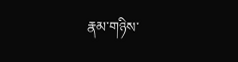རྣམ་གཉིས་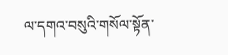ལ་དགའ་བསུའི་གསོལ་སྟོན་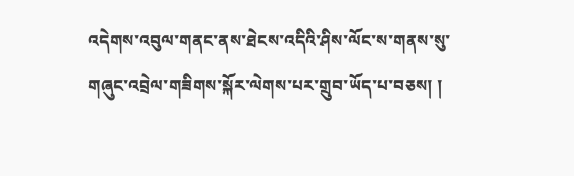འདེགས་འབུལ་གནང་ནས་ཐེངས་འདིའི་ཤིས་ལོང་ས་གནས་སུ་གཞུང་འབྲེལ་གཟིགས་སྐོར་ལེགས་པར་གྲུབ་ཡོད་པ་བཅས། །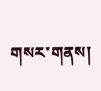གསར་གནས།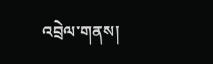འབྲེལ་གནས།